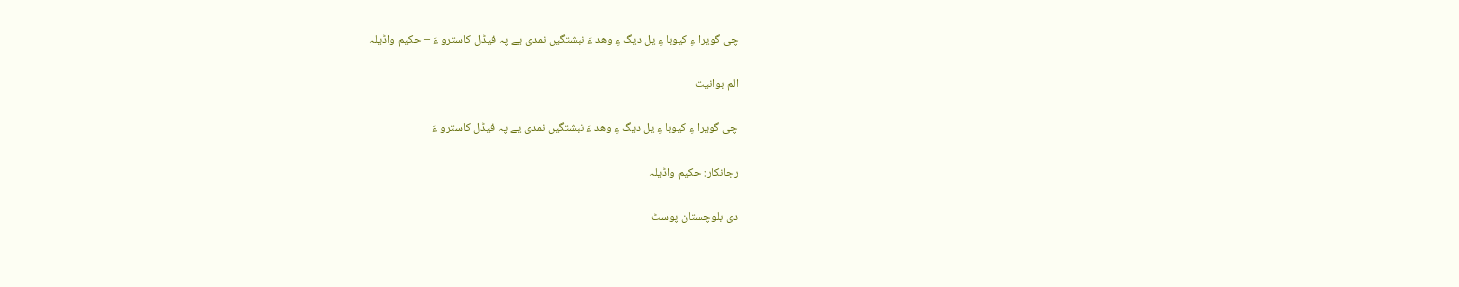چی گویرا ءِ کیوبا ءِ یل دیگ ءِ وھد ءَ نبشتگیں نمدی یے پہ فیڈل کاسترو ءَ – حکیم واڈیلہ

الم بوانیت

چی گویرا ءِ کیوبا ءِ یل دیگ ءِ وھد ءَ نبشتگیں نمدی یے پہ فیڈل کاسترو ءَ

رجانکار: حکیم واڈیلہ

دی بلوچستان پوسٹ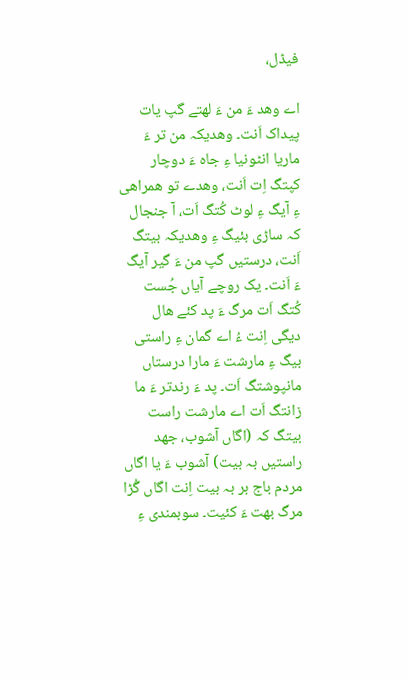فیڈل،

اے وھد ءَ من ءَ لھتے گپ یات پیداک اَنت۔ وھدیکہ من تر ءَ ماریا انٹونیا ءِ جاہ ءَ دوچار کپتگ اِت اَنت، وھدے تو ھمراھی ءِ آیگ ءِ لوٹ کُتگ اَت، آ جنجال کہ ساڑی بئیگ ءِ وھدیکہ بیتگ اَنت، درستیں گپ من ءَ گیر آیگ ءَ اَنت۔ یک روچے آیاں جُست کُتگ اَت مرگ ءَ پد کئے ھال دیگی اِنت ءُ اے گمان ءِ راستی بیگ ءِ مارشت ءَ مارا درستاں مانپوشتگ اَت۔ پد ءَ رندتر ءَ ما زانتگ اَت اے مارشت راست بیتگ کہ (اگاں آشوب، جھد راستیں بہ بیت) آشوب ءَ یا اگاں مردم باج بر بہ بیت اِنت اگاں گُڑا مرگ بھت ءَ کئیت۔ سوبمندی ءِ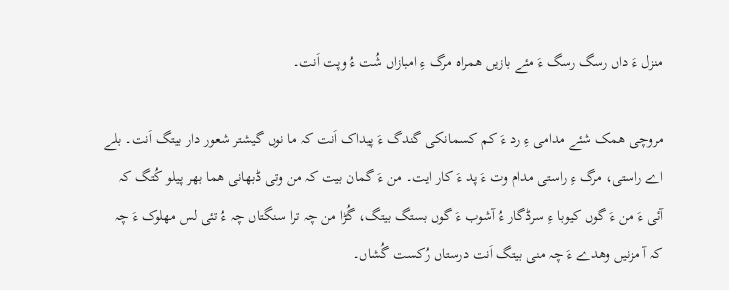منزل ءَ داں رسگ رسگ ءَ مئے بازیں ھمراہ مرگ ءِ امبازاں شُت ءُ وپت اَنت۔

مروچی ھمک شئے مدامی ءِ رد ءَ کم کسمانکی گندگ ءَ پیداک اَنت کہ ما نوں گیشتر شعور دار بیتگ اَنت۔ بلے اے راستی، مرگ ءِ راستی مدام وت ءَ پد ءَ کار ایت۔ من ءَ گمان بیت کہ من وتی ڈبھانی ھما بھر پیلو کُتگ کہ آئی ءَ من ءَ گوں کیوبا ءِ سرڈگار ءُ آشوب ءَ گوں بستگ بیتگ، گُڑا من چہ ترا سنگتاں چہ ءُ تئی لس مھلوک ءَ چہ کہ آ مزنیں وھدے ءَ چہ منی بیتگ اَنت درستاں رُکست گُشاں۔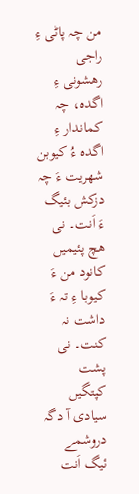من چہ پاٹی ءِ راجی رھشونی ءِ اگدہ، چہ کماندار ءِ اگدہ ءُ کیوبن شھریت ءَ چہ دزکش بئیگ ءَ اَنت۔ نی ھچ پئیمیں کانود من ءَ کیوبا ءِ تہ ءَ داشت نہ کنت۔ نی پشت کپتگیں سیادی آ دگہ دروشمے ئیگ اَنت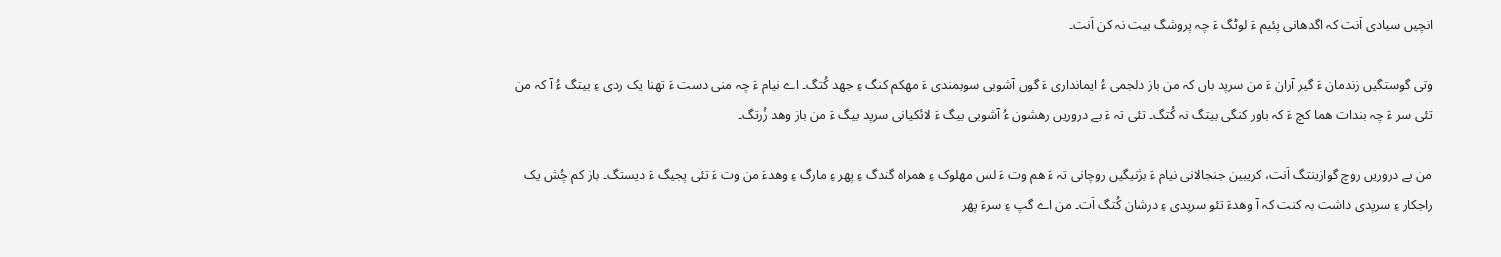انچیں سیادی اَنت کہ اگدھانی پئیم ءَ لوٹگ ءَ چہ پروشگ بیت نہ کن اَنت۔

وتی گوستگیں زندمان ءَ گیر آران ءَ من سرپد باں کہ من باز دلجمی ءُ ایمانداری ءَ گوں آشوبی سوبمندی ءَ مھکم کنگ ءِ جھد کُتگ۔ اے نیام ءَ چہ منی دست ءَ تھنا یک ردی ءِ بیتگ ءُ آ کہ من تئی سر ءَ چہ بندات ھما کچ ءَ کہ باور کنگی بیتگ نہ کُتگ۔ تئی تہ ءَ بے دروریں رھشون ءُ آشوبی بیگ ءَ لائکیانی سرپد بیگ ءَ من باز وھد زُرتگ۔

من بے دروریں روچ گوازینتگ اَنت، کریبین جنجالانی نیام ءَ بژنیگیں روچانی تہ ءَ ھم وت ءَ لس مھلوک ءِ ھمراہ گندگ ءِ پھر ءِ مارگ ءِ وھدءَ من وت ءَ تئی پجیگ ءَ دیستگ۔ باز کم چُش یک راجکار ءِ سرپدی داشت بہ کنت کہ آ وھدءَ تئو سرپدی ءِ درشان کُتگ اَت۔ من اے گپ ءِ سرءَ پھر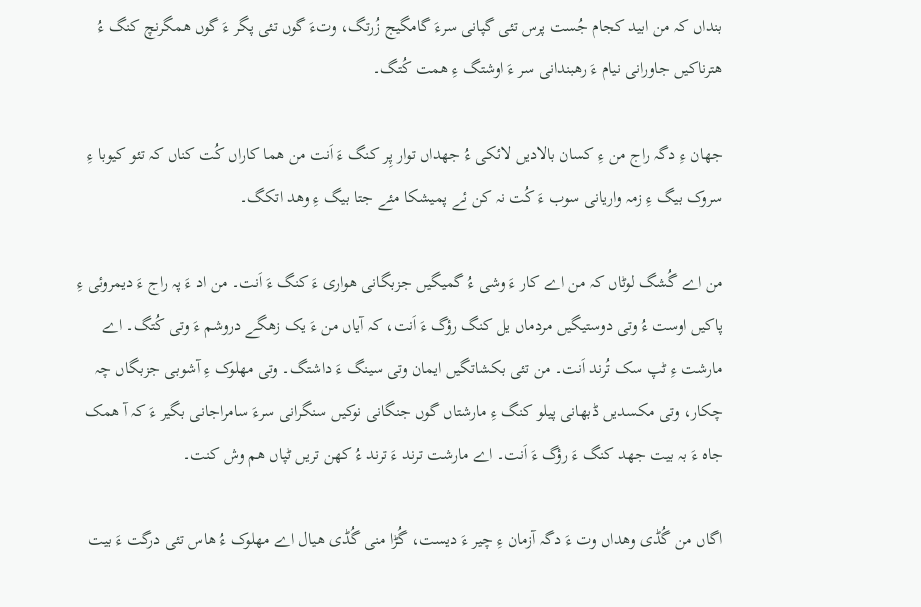بنداں کہ من ابید کجام جُست پرس تئی گپانی سرءَ گامگیج زُرتگ، وتءَ گوں تئی پگر ءَ گوں ھمگرنچ کنگ ءُ ھترناکیں جاورانی نیام ءَ رھبندانی سر ءَ اوشتگ ءِ ھمت کُتگ۔

جھان ءِ دگہ راج من ءِ کسان بالادیں لائکی ءُ جھداں توار پِر کنگ ءَ اَنت من ھما کاراں کُت کناں کہ تئو کیوبا ءِ سروک بیگ ءِ زمہ واریانی سوب ءَ کُت نہ کن ئے پمیشکا مئے جتا بیگ ءِ وھد اتکگ۔

من اے گُشگ لوٹاں کہ من اے کار ءَ وشی ءُ گمیگیں جزبگانی ھواری ءَ کنگ ءَ اَنت۔ من اد ءَ پہ راج ءَ دیمروئی ءِ پاکیں اوست ءُ وتی دوستیگیں مردماں یل کنگ رؤگ ءَ اَنت، کہ آیاں من ءَ یک زھگے دروشم ءَ وتی کُتگ۔ اے مارشت ءِ ٹپ سک تُرند اَنت۔ من تئی بکشاتگیں ایمان وتی سینگ ءَ داشتگ۔ وتی مھلوک ءِ آشوبی جزبگاں چہ چکار، وتی مکسدیں ڈبھانی پیلو کنگ ءِ مارشتاں گوں جنگانی نوکیں سنگرانی سرءَ سامراجانی بگیر ءَ کہ آ ھمک جاہ ءَ بہ بیت جھد کنگ ءَ رؤگ ءَ اَنت۔ اے مارشت ترند ءَ ترند ءُ کھن تریں ٹپاں ھم وش کنت۔

اگاں من گُڈی وھداں وت ءَ دگہ آزمان ءِ چیر ءَ دیست، گُڑا منی گُڈی ھیال اے مھلوک ءُ ھاس تئی درگت ءَ بیت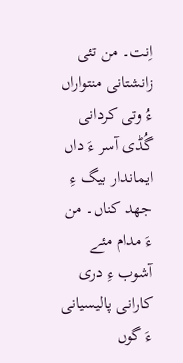اِنت۔ من تئی زانشتانی منتواراں ءُ وتی کردانی گُڈی آسر ءَ داں ایماندار بیگ ءِ جھد کناں۔ من ءَ مدام مئے آشوب ءِ دری کارانی پالیسیانی ءَ گوں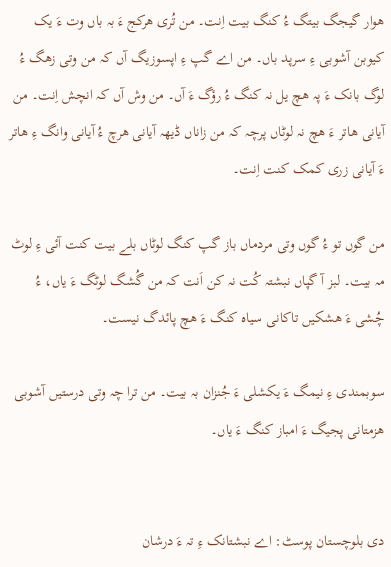ھوار گیجگ بیتگ ءُ کنگ بیت اِنت۔ من تُری ھرکج ءَ بہ باں وت ءَ یک کیوبن آشوبی ءِ سرپد باں۔ من اے گپ ءِ اپسوزیگ آں کہ من وتی زھگ ءُ لوگ بانک ءَ پہ ھچ یل نہ کنگ ءُ رؤگ ءَ آں۔ من وش آں کہ انچش اِنت۔ من آیانی ھاتر ءَ ھچ نہ لوٹاں پرچہ کہ من زاناں ڈیھہ آیانی ھرچ ءُ آیانی وانگ ءِ ھاتر ءَ آیانی زری کمک کنت اِنت۔

من گوں تو ءُ گوں وتی مردماں باز گپ کنگ لوٹاں بلے بیت کنت آئی ءِ لوٹ مہ بیت۔ لبز آ گپاں نبشتہ کُت نہ کن اَنت کہ من گُشگ لوٹگ ءَ یاں، ءُ چُشی ءَ ھشکیں تاکانی سیاہ کنگ ءَ ھچ پائدگ نیست۔

سوبمندی ءِ نیمگ ءَ یکشلی ءَ جُنزان بہ بیت۔ من ترا چہ وتی درستیں آشوبی ھزمتانی پجیگ ءَ امباز کنگ ءَ یاں۔


دی بلوچستان پوسٹ: اے نبشتانک ءِ تہ ءَ درشان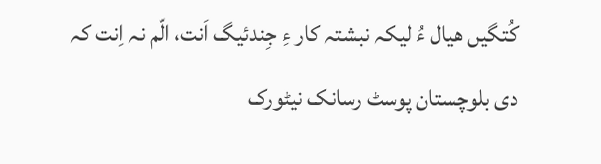کُتگیں ھیال ءُ لیکہ نبشتہ کار ءِ جِندئیگ اَنت، الّم نہ اِنت کہ دی بلوچستان پوسٹ رسانک نیٹورک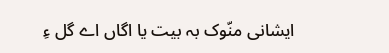ایشانی منّوک بہ بیت یا اگاں اے گل ءِ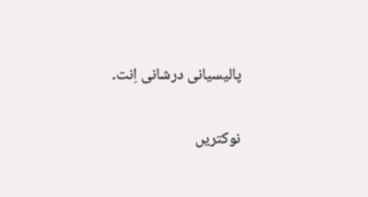پالیسیانی درشانی اِنت۔

نوکتریں